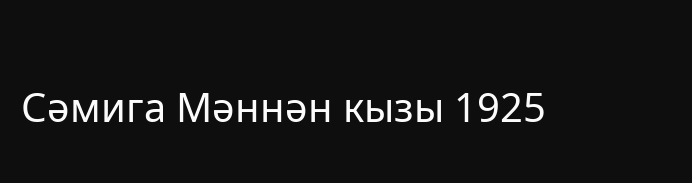Сәмига Мәннән кызы 1925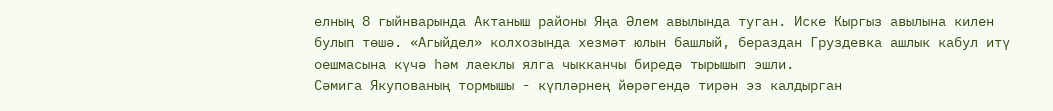елның 8 гыйнварында Актаныш районы Яңа Әлем авылында туган. Иске Кыргыз авылына килен булып төшә. «Агыйдел» колхозында хезмәт юлын башлый, бераздан Груздевка ашлык кабул итү оешмасына күчә һәм лаеклы ялга чыкканчы биредә тырышып эшли.
Сәмига Якупованың тормышы - күпләрнең йөрәгендә тирән эз калдырган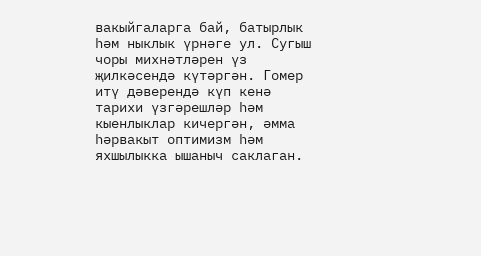вакыйгаларга бай, батырлык һәм ныклык үрнәге ул. Сугыш чоры михнәтләрен үз җилкәсендә күтәргән. Гомер итү дәверендә күп кенә тарихи үзгәрешләр һәм кыенлыклар кичергән, әмма һәрвакыт оптимизм һәм яхшылыкка ышаныч саклаган.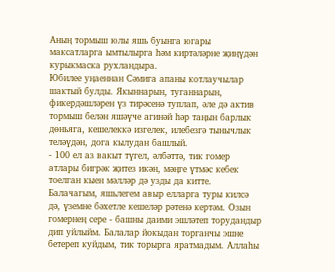Аның тормыш юлы яшь буынга югары максатларга ымтылырга һәм киртәләрне җиңүдән курыкмаска рухландыра.
Юбилее уңаеннан Сәмига апаны котлаучылар шактый булды. Якыннарын, туганнарын, фикердәшләрен үз тирәсенә туплап, әле дә актив тормыш белән яшәүче агинәй һәр таңын барлык дөньяга, кешелеккә изгелек, илебезгә тынычлык теләүдән, дога кылудан башлый.
- 100 ел аз вакыт түгел, әлбәттә, тик гомер атлары бигрәк җитез икән, мәңге үтмәс кебек тоелган кыен мәлләр дә узды да китте. Балачагым, яшьлегем авыр елларга туры килсә дә, үземне бәхетле кешеләр рәтенә кертәм. Озын гомернең сере - башны даими эшләтеп торудандыр дип уйлыйм. Балалар йокыдан торганчы эшне бетереп куйдым, тик торырга яратмадым. Аллаһы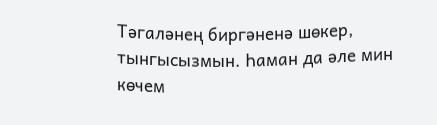Тәгаләнең биргәненә шөкер, тынгысызмын. Һаман да әле мин көчем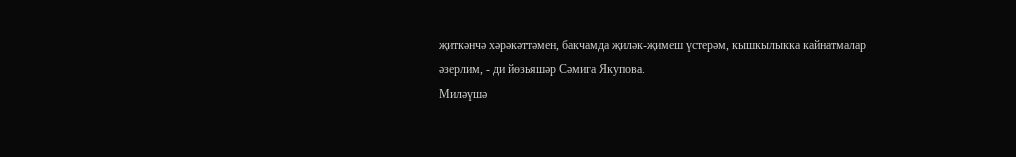җиткәнчә хәрәкәттәмен, бакчамда җиләк-җимеш үстерәм, кышкылыкка кайнатмалар әзерлим, - ди йөзьяшәр Сәмига Якупова.
Миләүшә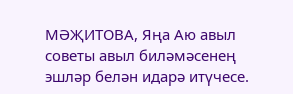МӘҖИТОВА, Яңа Аю авыл советы авыл биләмәсенең эшләр белән идарә итүчесе.